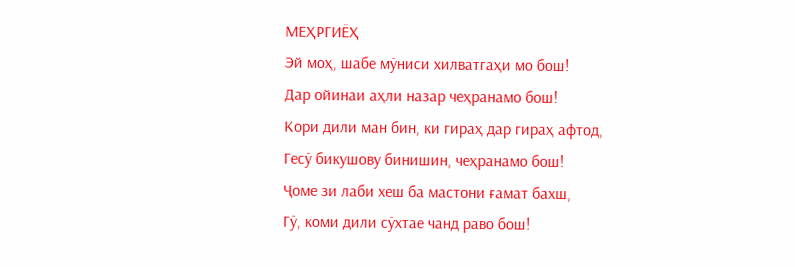МЕҲРГИЁҲ
Эй моҳ, шабе мӯниси хилватгаҳи мо бош!
Дар ойинаи аҳли назар чеҳранамо бош!
Кори дили ман бин, ки гираҳ дар гираҳ афтод,
Гесӯ бикушову бинишин, чеҳранамо бош!
Ҷоме зи лаби хеш ба мастони ғамат бахш,
Гӯ, коми дили сӯхтае чанд раво бош!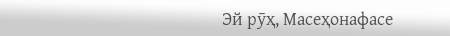Эй рӯҳ, Масеҳонафасе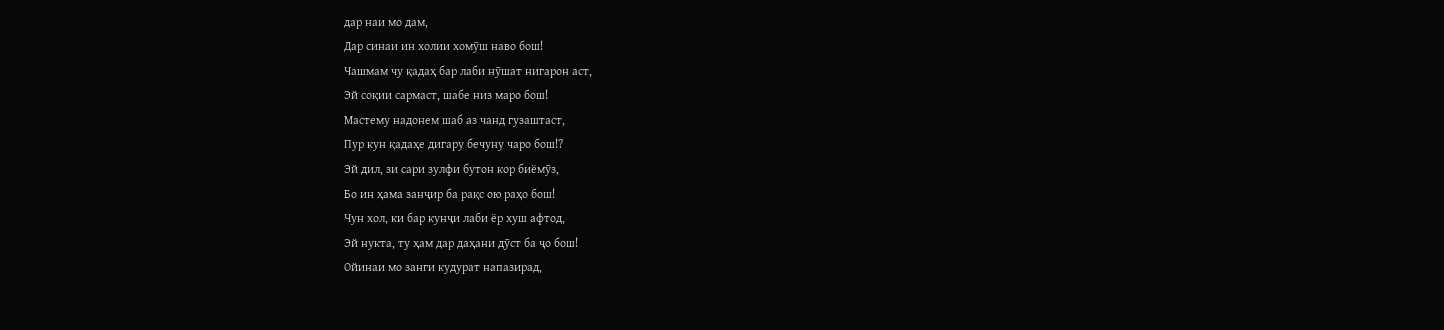дар наи мо дам,
Дар синаи ин холии хомӯш наво бош!
Чашмам чу қадаҳ бар лаби нӯшат нигарон аст,
Эй соқии сармаст, шабе низ маро бош!
Мастему надонем шаб аз чанд гузаштаст,
Пур кун қадаҳе дигару бечуну чаро бош!?
Эй дил, зи сари зулфи бутон кор биёмӯз,
Бо ин ҳама занҷир ба рақс ою раҳо бош!
Чун хол, ки бар кунҷи лаби ёр хуш афтод,
Эй нукта, ту ҳам дар даҳани дӯст ба ҷо бош!
Ойинаи мо занги кудурат напазирад,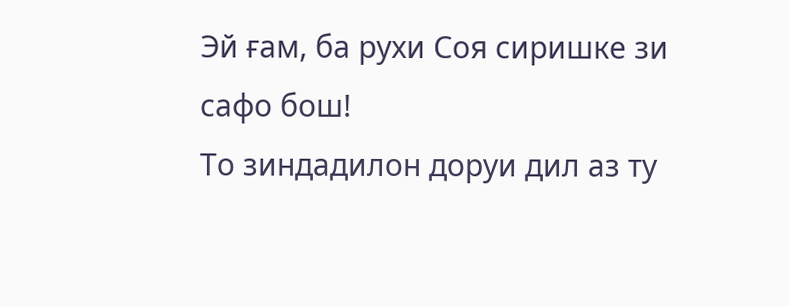Эй ғам, ба рухи Соя сиришке зи сафо бош!
То зиндадилон доруи дил аз ту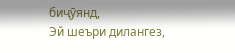биҷӯянд,
Эй шеъри дилангез,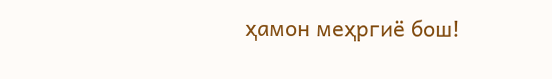ҳамон меҳргиё бош!